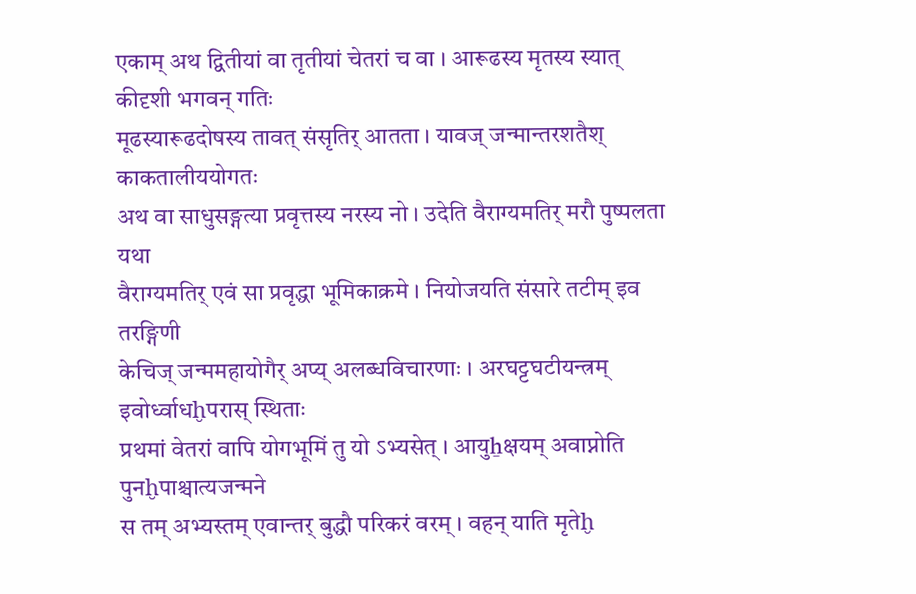एकाम् अथ द्वितीयां वा तृतीयां चेतरां च वा । आरूढस्य मृतस्य स्यात् कीदृशी भगवन् गतिः
मूढस्यारूढदोषस्य तावत् संसृतिर् आतता । यावज् जन्मान्तरशतैश् काकतालीययोगतः
अथ वा साधुसङ्गत्या प्रवृत्तस्य नरस्य नो । उदेति वैराग्यमतिर् मरौ पुष्पलता यथा
वैराग्यमतिर् एवं सा प्रवृद्धा भूमिकाक्रमे । नियोजयति संसारे तटीम् इव तरङ्गिणी
केचिज् जन्ममहायोगैर् अप्य् अलब्धविचारणाः । अरघट्टघटीयन्त्रम् इवोर्ध्वाधḫपरास् स्थिताः
प्रथमां वेतरां वापि योगभूमिं तु यो ऽभ्यसेत् । आयुẖक्षयम् अवाप्नोति पुनḫपाश्चात्यजन्मने
स तम् अभ्यस्तम् एवान्तर् बुद्धौ परिकरं वरम् । वहन् याति मृतेḫ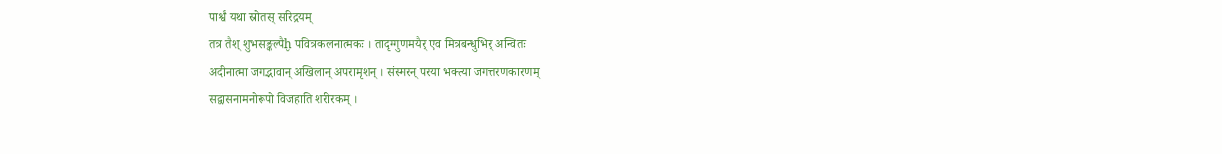पार्श्वं यथा स्रोतस् सरिद्रयम्
तत्र तैश् शुभसङ्कल्पैḫ पवित्रकलनात्मकः । तादृग्गुणमयैर् एव मित्रबन्धुभिर् अन्वितः
अदीनात्मा जगद्भावान् अखिलान् अपरामृशन् । संस्मरन् परया भक्त्या जगत्तरणकारणम्
सद्वासनामनोरूपो विजहाति शरीरकम् ।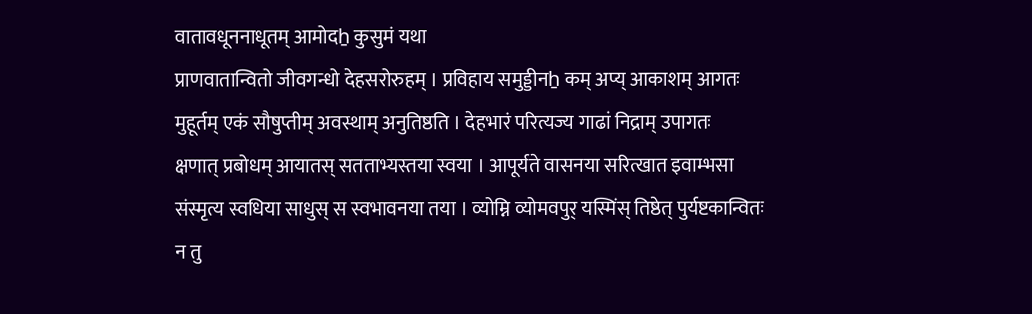वातावधूननाधूतम् आमोदẖ कुसुमं यथा
प्राणवातान्वितो जीवगन्धो देहसरोरुहम् । प्रविहाय समुड्डीनẖ कम् अप्य् आकाशम् आगतः
मुहूर्तम् एकं सौषुप्तीम् अवस्थाम् अनुतिष्ठति । देहभारं परित्यज्य गाढां निद्राम् उपागतः
क्षणात् प्रबोधम् आयातस् सतताभ्यस्तया स्वया । आपूर्यते वासनया सरित्खात इवाम्भसा
संस्मृत्य स्वधिया साधुस् स स्वभावनया तया । व्योम्नि व्योमवपुर् यस्मिंस् तिष्ठेत् पुर्यष्टकान्वितः
न तु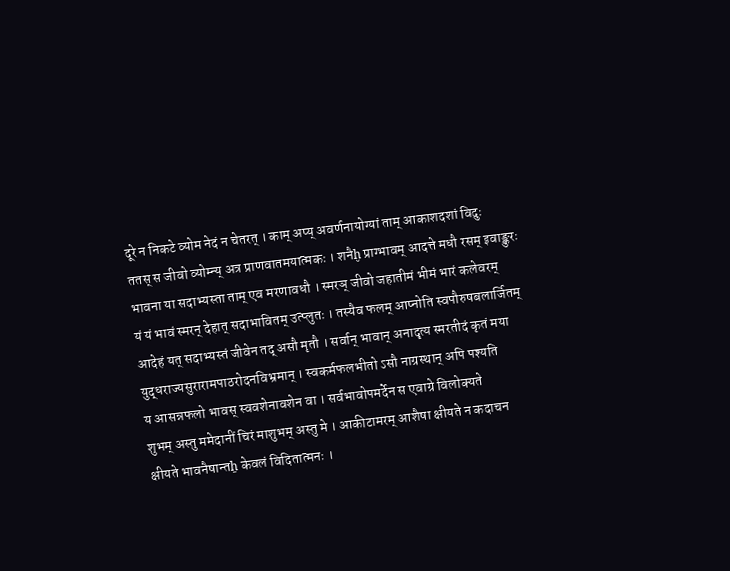दूरे न निकटे व्योम नेदं न चेतरत् । काम् अप्य् अवर्णनायोग्यां ताम् आकाशदशां विदुः
ततस् स जीवो व्योम्न्य् अत्र प्राणवातमयात्मकः । शनैḫ प्राग्भावम् आदत्ते मधौ रसम् इवाङ्कुरः
भावना या सदाभ्यस्ता ताम् एव मरणावधौ । स्मरञ् जीवो जहातीमं भीमं भारं कलेवरम्
यं यं भावं स्मरन् देहात् सदाभावितम् उत्प्लुतः । तस्यैव फलम् आप्नोति स्वपौरुषबलार्जितम्
आदेहं यत् सदाभ्यस्तं जीवेन तद् असौ मृतौ । सर्वान् भावान् अनादृत्य स्मरतीदं कृतं मया
युद्धराज्यसुरारामपाठरोदनविभ्रमान् । स्वकर्मफलभीतो ऽसौ नाग्रस्थान् अपि पश्यति
य आसन्नफलो भावस् स्ववशेनावशेन वा । सर्वभावोपमर्देन स एवाग्रे विलोक्यते
शुभम् अस्तु ममेदानीं चिरं माशुभम् अस्तु मे । आकीटामरम् आशैषा क्षीयते न कदाचन
क्षीयते भावनैषान्तẖ केवलं विदितात्मनः ।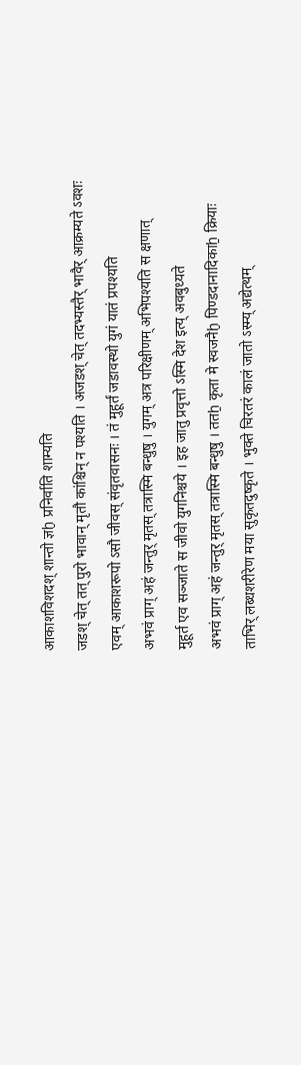आकाशविशदश् शान्तो ज्ञḫ प्रनिर्वाति शाम्यति
जडश् चेत् तत् पुरो भावान् मृतौ कांश्चिन् न पश्यति । अजडश् चेत् तदभ्यस्तैर् भावैर् आक्रम्यते ऽवशः
एवम् आकाशरूपो ऽसौ जीवस् संवृतवासनः । तं मुहूर्तं जडावस्थो युगं यातं प्रपश्यति
अभवं प्राग् अहं जन्तुर् मृतस् तत्रास्मि बन्धुषु । युगम् अत्र परिक्षीणम् अभिपश्यति स क्षणात्
मुहूर्त एव सञ्जाते स जीवो युगनिश्चये । इह जातु प्रवृत्तो ऽस्मि देश इत्य् अवबुध्यते
अभवं प्राग् अहं जन्तुर् मृतस् तत्रास्मि बन्धुषु । ततẖ कृता मे स्वजनैḫ पिण्डदानादिकाẖ क्रियाः
ताभिर् लब्धशरीरेण मया सुकृतदुष्कृते । भुक्ते चिरतरं कालं जातो ऽस्म्य् अद्येत्थम्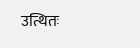उत्थितः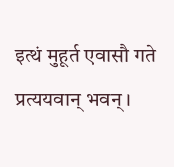इत्थं मुहूर्त एवासौ गते प्रत्ययवान् भवन् ।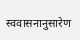स्ववासनानुसारेण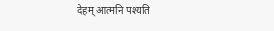देहम् आत्मनि पश्यति